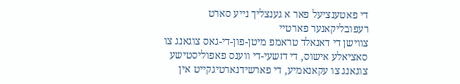די פאטענציעל פאר א גענצליך נייע סארט רעפובליקאנער פארטיי
צווישן די דאנאלד טראמפ מיטן-פון-די-גאס צוגאנג צו סאציאלע אישוס, די דזשעי-די ווענס פאפוליסטישע צוגאנג צו עקאנאמיע, די פארשידנארטיגקייט אין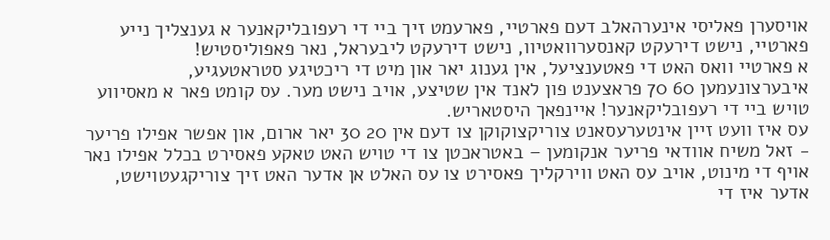אויסערן פאליסי אינערהאלב דעם פארטיי, פארעמט זיך ביי די רעפובליקאנער א גענצליך נייע פארטיי, נישט דירעקט קאנסערוואטיוו, נישט דירעקט ליבעראל, נאר פאפוליסטיש!
א פארטיי וואס האט די פאטענציעל, אין גענוג יאר און מיט די ריכטיגע סטראטעגיע, איבערצונעמען 60 70 פראצענט פון לאנד אין שטיצע, אויב נישט מער. עס קומט פאר א מאסיווע טויש ביי די רעפובליקאנער! איינפאך היסטאריש.
עס איז וועט זיין אינטערעסאנט צוריקצוקוקן צו דעם אין 20 30 יאר ארום, און אפשר אפילו פריער - זאל משיח אוודאי פריער אנקומען – באטראכטן צו די טויש האט טאקע פאסירט בכלל אפילו נאר אויף די מינוט, אויב עס האט ווירקליך פאסירט צו עס האלט אן אדער האט זיך צוריקגעטוישט, אדער איז די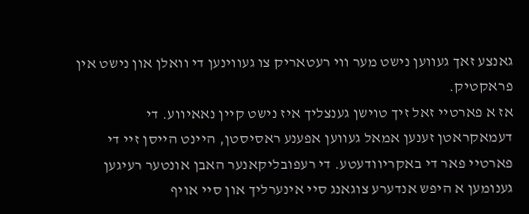גאנצע זאך געווען נישט מער ווי רעטאריק צו געווינען די וואלן און נישט אין פראקטיק.
אז א פארטיי זאל זיך טוישן גענצליך איז נישט קיין נאאיווע. די דעמאקראטן זענען אמאל געווען אפענע ראסיסטן, היינט הייסן זיי די פארטיי פאר די באקריוודעטע. די רעפובליקאנער האבן אונטער רעיגען גענומען א היפש אנדערע צוגאנג סיי אינערליך און סיי אויף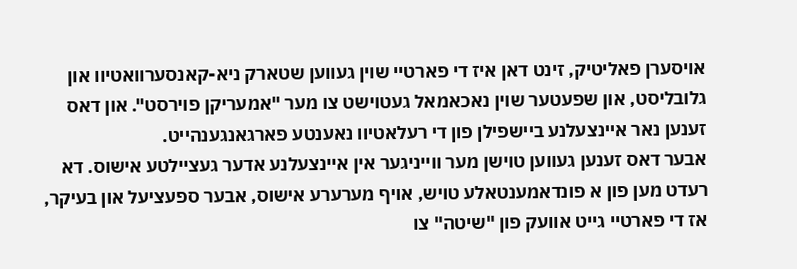אויסערן פאליטיק, זינט דאן איז די פארטיי שוין געווען שטארק ניא-קאנסערוואטיוו און גלובליסט, און שפעטער שוין נאכאמאל געטוישט צו מער "אמעריקן פוירסט". און דאס זענען נאר איינצעלנע ביישפילן פון די רעלאטיוו נאענטע פארגאנגענהייט.
אבער דאס זענען געווען טוישן מער ווייניגער אין איינצעלנע אדער געציילטע אישוס. דא רעדט מען פון א פונדאמענטאלע טויש, אויף מערערע אישוס, אבער ספעציעל און בעיקר, אז די פארטיי גייט אוועק פון "שיטה" צו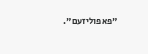"פאפוליזעם".